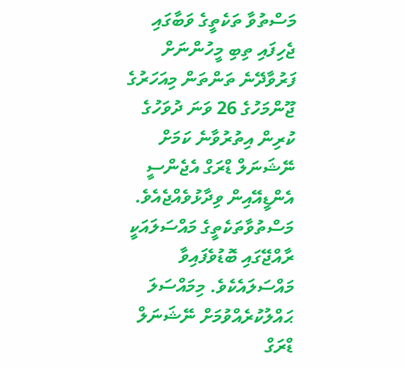މަސްތުވާ ތަކެތީގެ ވަބާގައި ޖެހިފައި ތިބި މީހުންނަށް ފަރުވާދޭނެ ތަންތަން މިއަހަރުގެ ޖޫންމަހުގެ 26 ވަނަ ދުވަހުގެ ކުރިން އިތުރުވާނެ ކަމަށް ނޭޝަނަލް ޑްރަގް އެޖެންސީ އެންޑީއޭއިން ވިދާޅުވެއްޖެއެވެ.
މަސްތުވާތަކެތީގެ މައްސަލައަކީ ރާއްޖޭގައި ބޮޑުވެފައިވާ މައްސަލައެކެވެ. މިމައްސަލަ ޙައްލުކުރެއްވުމަށް ނޭޝަނަލް ޑްރަގް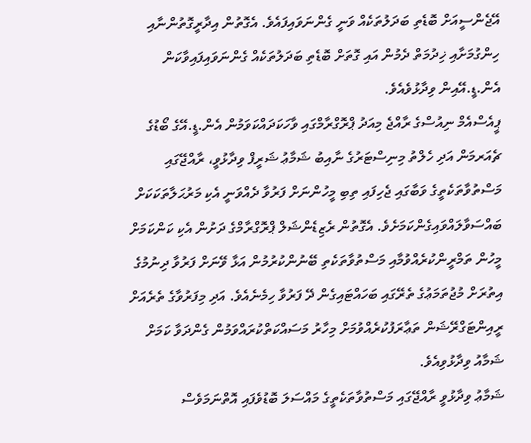އޭޖެންސީއަށް ބޮޑެތި ބަދަލުތަކެއް ވަނީ ގެންނަވައިފައެވެ. އެގޮތުން އިދާރީގޮތުންނާއި ހިންގުމަށާއި ޚިދުމަތް ދެމުން އައި ގޮތަށް ބޮޑެތި ބަދަލުތަކެއް ގެންނަވައިފައިވާކަން އެން.ޑީ.އޭއިން ވިދާޅުވެއެވެ.
ޕީއެސްއެމް ނިއުސްގެ ރާއްޖެ މިއަދު ޕްރޮގްރާމްގައި ވާހަކަދައްކަވަމުން އެން.ޑީ.އޭގެ ބޯޑުގެ ޗެއަރމަން އަދި ހެލްތު މިނިސްޓަރުގެ ނާއިބު ޝަމާޢު ޝަރީފް ވިދާޅުވީ، ރާއްޖޭގައި މަސްތުވާތަކެތީގެ ވަބާގައި ޖެހިފައި ތިބި މީހުންނަށް ފަރުވާ ދެއްވަނީ އެކި މަރުޙަލާތަކަކަށް ބައްސަވާލައްވައިގެންކަމަށެވެ. އެގޮތުން ރެޒިޑެންޝަލް ޕްރޮގްރާމްގެ ދަށުން އެކި ކަންކަމަށް މީހުން ތަމްރީންކުރެއްވުމާއި މަސްތުވާތަކެތި ބޭނުންކުރުމުން އަޅާ ވޭނަށް ފަރުވާ ދިނުމުގެ އިތުރަށް މުޖުތަމަޢުގެ ތެރޭގައި ބަހައްޓައިގެން ދޭ ފަރުވާ ހިމެނެއެވެ. އަދި މިފަރުވާގެ ތެރެއަށް ރީއިންޓަގްރޭޝަން ތަޢާރަފުކުރެއްވުމަށް މިހާރު މަސައްކަތްކުރައްވަމުން ގެންދަވާ ކަމަށް ޝަމާއު ވިދާޅުވިއެވެ.
ޝަމާޢު ވިދާޅުވީ ރާއްޖޭގައި މަސްތުވާތަކެތީގެ މައްސަލަ ބޮޑުވެފައި އޮތްނަމަވެސް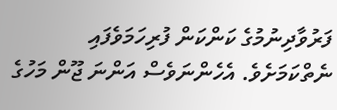ފަރުވާދިނުމުގެ ކަންކަން ފުރިހަމަވެފައި ނެތްކަމަށެވެ. އެހެންނަވެސް އަންނަ ޖޫން މަހުގެ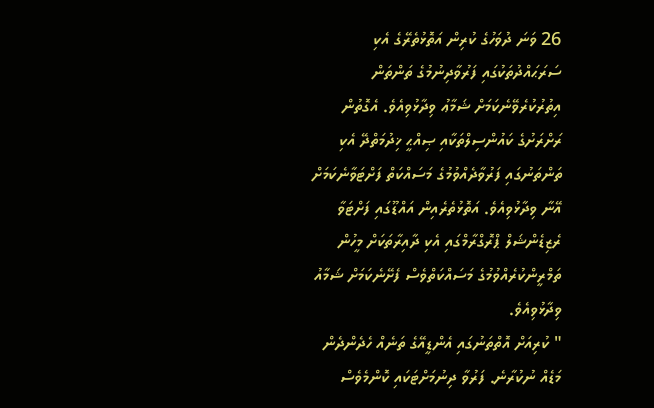26 ވަނަ ދުވަހުގެ ކުރިން އަތޮޅުތެރޭގެ އެކި ސަރަޙައްދުތަކުގައި ފަރުވާދިނުމުގެ ތަންތަން އިތުރުކުރެވޭނެކަމަށް ޝަމާޢު ވިދާޅުވިއެވެ. އެގޮތުން ރަށްރަށުގެ ކައުންސިލްތަކާއި ޞިއްޙީ ޚިދުމަތްދޭ އެކި ތަންތަނުގައި ފަރުވާދެއްވުމުގެ މަސައްކަތް ފަށްޓަވާނެކަމަށް އޭނާ ވިދާޅުވިއެވެ. އަތޮޅުތެރެއިން އައްޑޫގައި ފަށްޓަވާ ރެޒިޑެންޝަލް ޕްރޮގްރާމްގައި އެކި ދާއިރާތަކަށް މީހުން ތަމްރީންކުރެއްވުމުގެ މަސައްކަތްވެސް ފެށޭނެކަމަށް ޝަމާއު ވިދާޅުވިއެވެ.
" ކުރިއަށް އޮތްތަނުގައި އެންޑީއޭގެ ތަނެއް ހެދެންދެން މަޑެއް ނުކުރާނެ. ފަރުވާ ދިނުމަށްޓަކައި ކޮންމެވެސް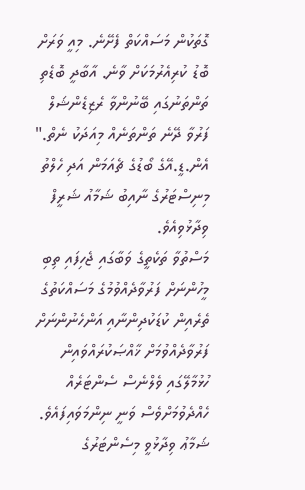ގޮތަކުން މަސައްކަތް ފެށޭނެ. މިއީ ވަރަށް ބޮޑު ކުރިއެރުމަކަށް ވާނެ. އާބާދީ ބޮޑެތި ތަންތަނުގައި ބޭނުންވާ ރެޒިޑެންޝަލް ފަރުވާ ދޭނެ ތަންތަނެއް މިއަދަކު ނެތް." އެން.ޑީ.އޭގެ ބޯޑުގެ ޗެއަމަން އަދި ހެލްތު މިނިސްޓަރުގެ ނާއިބު ޝަމާއު ޝަރީފް ވިދާޅުވިއެވެ.
މަސްތުވާ ތަކެތީގެ ވަބާގައި ޖެހިފައި ތިބި މީހުންނަށް ފަރުވާދެއްވުމުގެ މަސައްކަތުގެ ތެރެއިން ކުޑަކުދިންނާއި އަންހެނުންނަށް ފަރުވާދެއްވުމަށް ޚާއްޞަކުރައްވައިން ހުޅުމާލޭގައި ވެލްނެސް ސެންޓަރެއް ހެއްދެވުމަށްވެސް ވަނީ ނިންމަވައިފައެވެ. ޝަމާޢު ވިދާޅުވީ މިސެންޓަރުގެ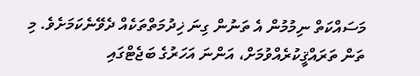މަސައްކަތް ނިމުމުން އެ ތަނުން ގިނަ ޚިދުމަތްތަކެއް ދެވޭނެކަމަށެވެ. މި ތަން ތަރައްޤީކުރެއްވުމަށް، އަންނަ އަހަރުގެ ބަޖެޓްގައި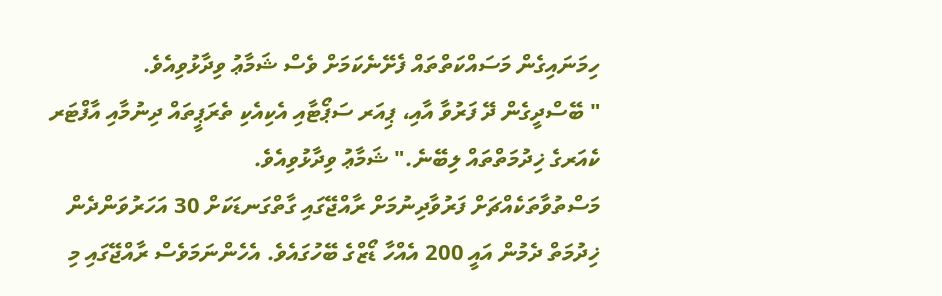ހިމަނައިގެން މަސައްކަތްތައް ފެށޭނެކަމަށް ވެސް ޝަމާޢު ވިދާޅުވިއެވެ.
" ބޭސްދީގެން ދޭ ފަރުވާ އާއި، ޕިއަރ ސަޕޯޓާއި އެކިއެކި ތެރަޕީތައް ދިނުމާއި އާފްޓަރ ކެއަރގެ ޚިދުމަތްތައް ލިބޭނެ." ޝަމާޢު ވިދާޅުވިއެވެ.
މަސްތުވާތަކެއްޗަށް ފަރުވާދިނުމަށް ރާއްޖޭގައި ގާތްގަނޑަކަށް 30 އަހަރުވަންދެން ޚިދުމަތް ދެމުން އައީ 200 އެއްހާ ޑޯޒްގެ ބޭހުގައެވެ. އެހެންނަމަވެސް ރާއްޖޭގައި މި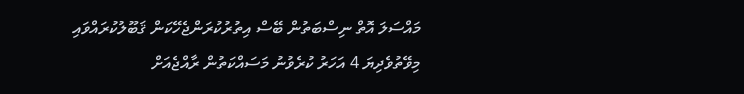މައްސަލަ އޮތް ނިސްބަތުން ބޭސް އިތުރުކުރަންޖެހޭކަން ޤަބޫލުކުރައްވައި މިވޭތުވެދިޔަ 4 އަހަރު ކުރެވުނު މަސައްކަތުން ރާއްޖެއަށް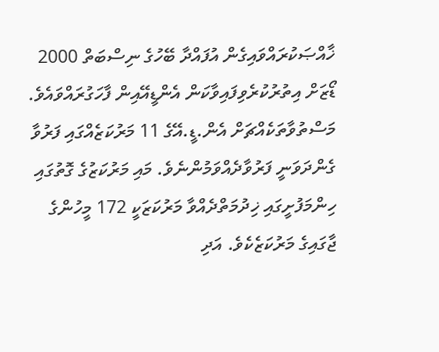ޚާއްޞަކުރައްވައިގެން އުފައްދާ ބޭހުގެ ނިސްބަތް 2000 ޑޯޒަށް އިތުރުކުރެވިފައިވާކަން އެންޑީއޭއިން ފާހަގުރައްވައެވެ.
މަސްތުވާތަކެއްޗަށް އެން.ޑީ.އޭގެ 11 މަރުކަޒެއްގައި ފަރުވާ ގެންދަވަނީ ފަރުވާދެއްވަމުންނެވެ. މައި މަރުކަޒުގެ ގޮތުގައި ހިންމަފުށީގައި ޚިދުމަތްދެއްވާ މަރުކަޒަކީ 172 މީހުންގެ ޖާގައިގެ މަރުކަޒެކެވެ. އަދި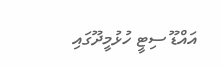އައްޑޫ ސިޓީ ހުޅުމީދޫގައި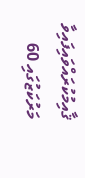ޤާއިމުކުރައްވައިފައިވާ މަރުކަޒުގައި 60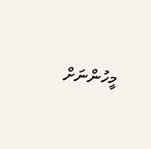މީހުންނަށް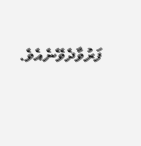ފަރުވާދެވޭނެއެވެ.